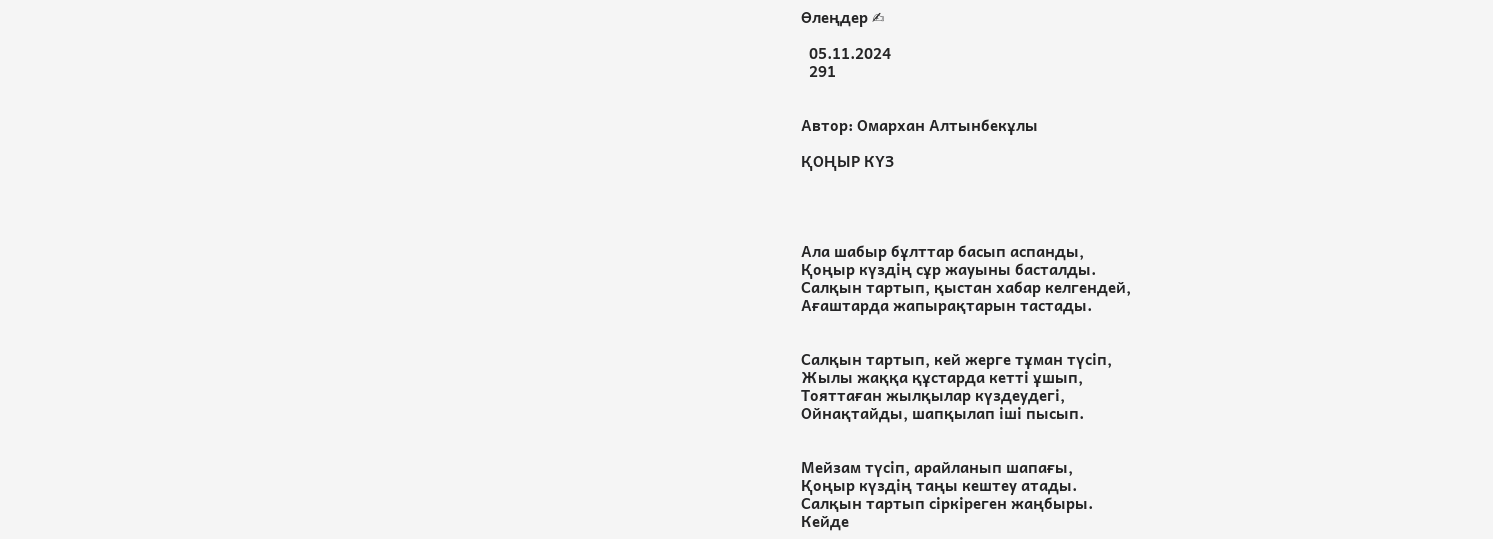Өлеңдер ✍

  05.11.2024
  291


Автор: Омархан Алтынбекұлы

ҚОҢЫР КҮЗ




Ала шабыр бұлттар басып аспанды,
Қоңыр күздің сұр жауыны басталды.
Салқын тартып, қыстан хабар келгендей,
Ағаштарда жапырақтарын тастады.


Салқын тартып, кей жерге тұман түсіп,
Жылы жаққа құстарда кетті ұшып,
Тояттаған жылқылар күздеудегі,
Ойнақтайды, шапқылап іші пысып.


Мейзам түсіп, арайланып шапағы,
Қоңыр күздің таңы кештеу атады.
Салқын тартып сіркіреген жаңбыры.
Кейде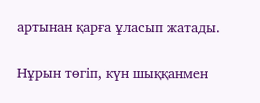артынан қарға ұласып жатады.


Нұрын төгіп, күн шыққанмен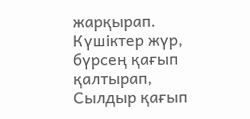жарқырап.
Күшіктер жүр, бүрсең қағып қалтырап,
Сылдыр қағып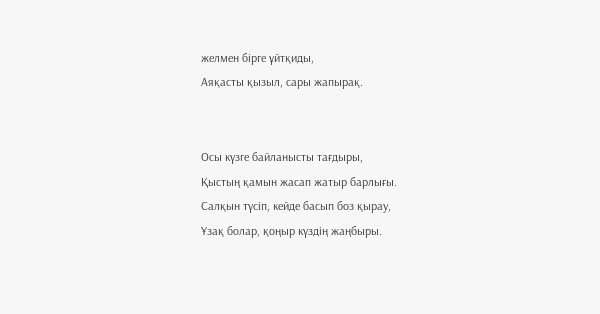желмен бірге ұйтқиды,
Аяқасты қызыл, сары жапырақ.


Осы күзге байланысты тағдыры,
Қыстың қамын жасап жатыр барлығы.
Салқын түсіп, кейде басып боз қырау,
Ұзақ болар, қоңыр күздің жаңбыры.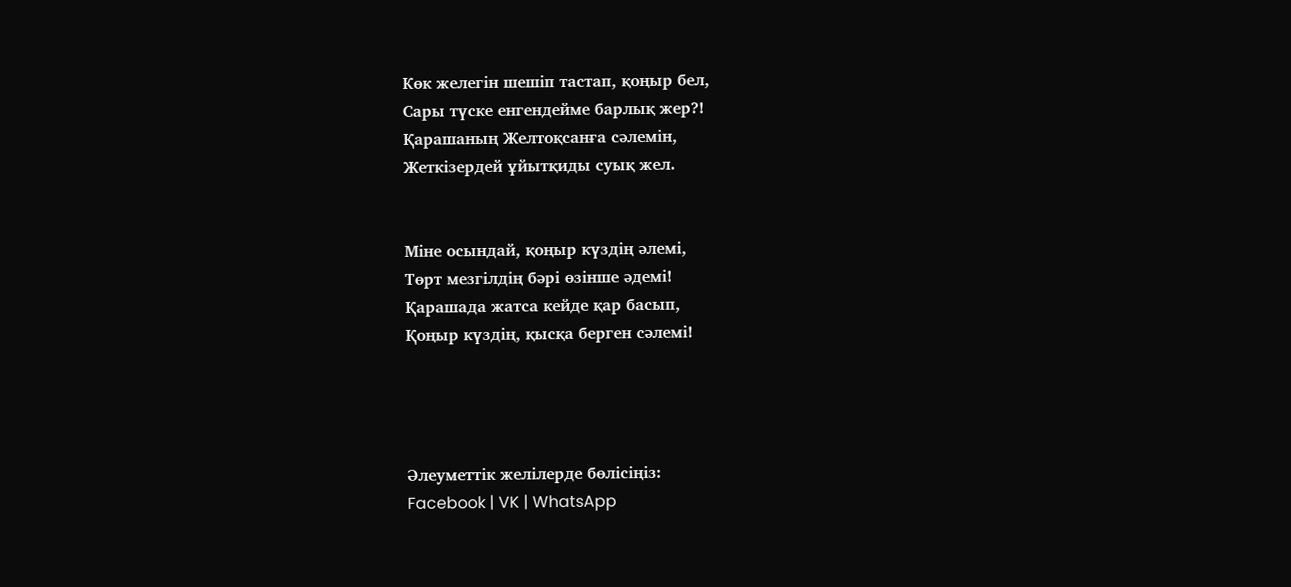Көк желегін шешіп тастап, қоңыр бел,
Сары түске енгендейме барлық жер?!
Қарашаның Желтоқсанға сəлемін,
Жеткізердей ұйытқиды суық жел.


Міне осындай, қоңыр күздің əлемі,
Төрт мезгілдің бəрі өзінше əдемі!
Қарашада жатса кейде қар басып,
Қоңыр күздің, қысқа берген сəлемі!




Әлеуметтік желілерде бөлісіңіз:
Facebook | VK | WhatsApp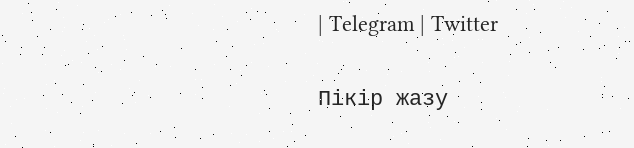| Telegram | Twitter

Пікір жазу